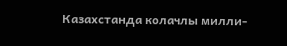Казахстанда колачлы милли-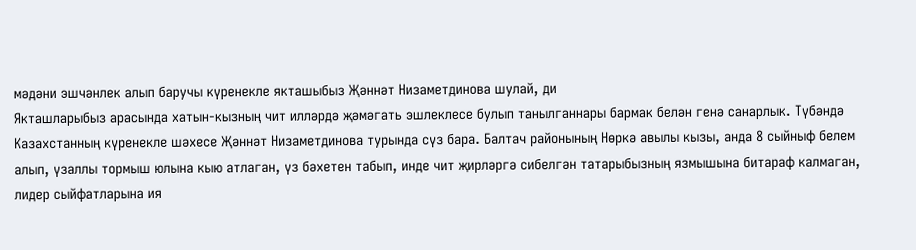мәдәни эшчәнлек алып баручы күренекле якташыбыз Җәннәт Низаметдинова шулай, ди
Якташларыбыз арасында хатын-кызның чит илләрдә җәмәгать эшлеклесе булып танылганнары бармак белән генә санарлык. Түбәндә Казахстанның күренекле шәхесе Җәннәт Низаметдинова турында сүз бара. Балтач районының Нөркә авылы кызы, анда 8 сыйныф белем алып, үзаллы тормыш юлына кыю атлаган, үз бәхетен табып, инде чит җирләргә сибелгән татарыбызның язмышына битараф калмаган, лидер сыйфатларына ия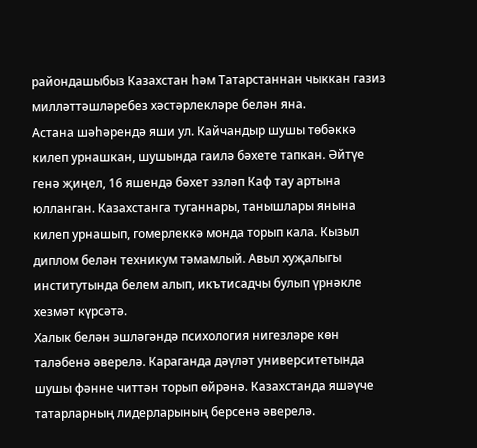райондашыбыз Казахстан һәм Татарстаннан чыккан газиз милләттәшләребез хәстәрлекләре белән яна.
Астана шәһәрендә яши ул. Кайчандыр шушы төбәккә килеп урнашкан, шушында гаилә бәхете тапкан. Әйтүе генә җиңел, 16 яшендә бәхет эзләп Каф тау артына юлланган. Казахстанга туганнары, танышлары янына килеп урнашып, гомерлеккә монда торып кала. Кызыл диплом белән техникум тәмамлый. Авыл хуҗалыгы институтында белем алып, икътисадчы булып үрнәкле хезмәт күрсәтә.
Халык белән эшләгәндә психология нигезләре көн таләбенә әверелә. Караганда дәүләт университетында шушы фәнне читтән торып өйрәнә. Казахстанда яшәүче татарларның лидерларының берсенә әверелә.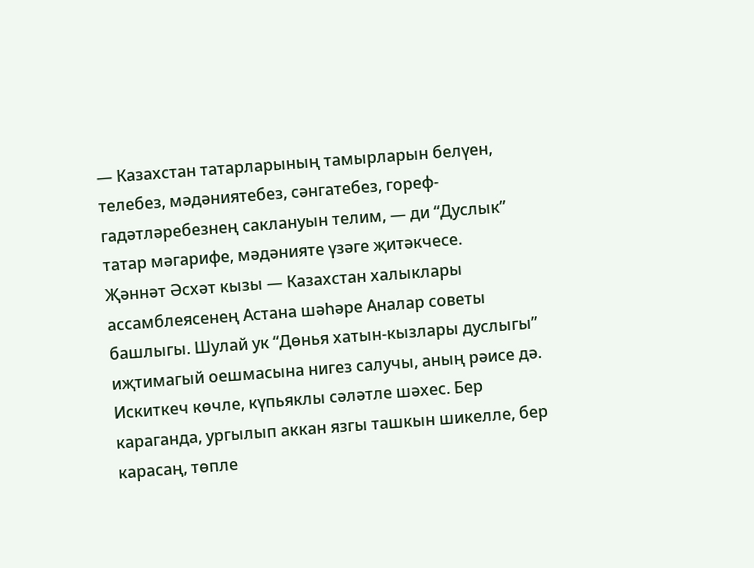— Казахстан татарларының тамырларын белүен, телебез, мәдәниятебез, сәнгатебез, гореф-гадәтләребезнең саклануын телим, — ди “Дуслык” татар мәгарифе, мәдәнияте үзәге җитәкчесе.
Җәннәт Әсхәт кызы — Казахстан халыклары ассамблеясенең Астана шәһәре Аналар советы башлыгы. Шулай ук “Дөнья хатын-кызлары дуслыгы” иҗтимагый оешмасына нигез салучы, аның рәисе дә. Искиткеч көчле, күпьяклы сәләтле шәхес. Бер караганда, ургылып аккан язгы ташкын шикелле, бер карасаң, төпле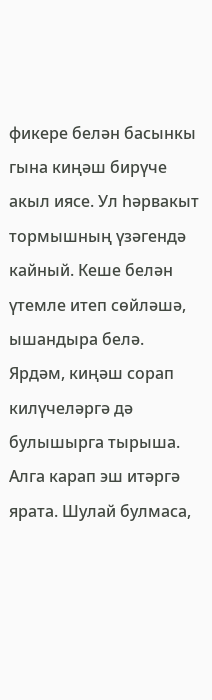фикере белән басынкы гына киңәш бирүче акыл иясе. Ул һәрвакыт тормышның үзәгендә кайный. Кеше белән үтемле итеп сөйләшә, ышандыра белә. Ярдәм, киңәш сорап килүчеләргә дә булышырга тырыша. Алга карап эш итәргә ярата. Шулай булмаса,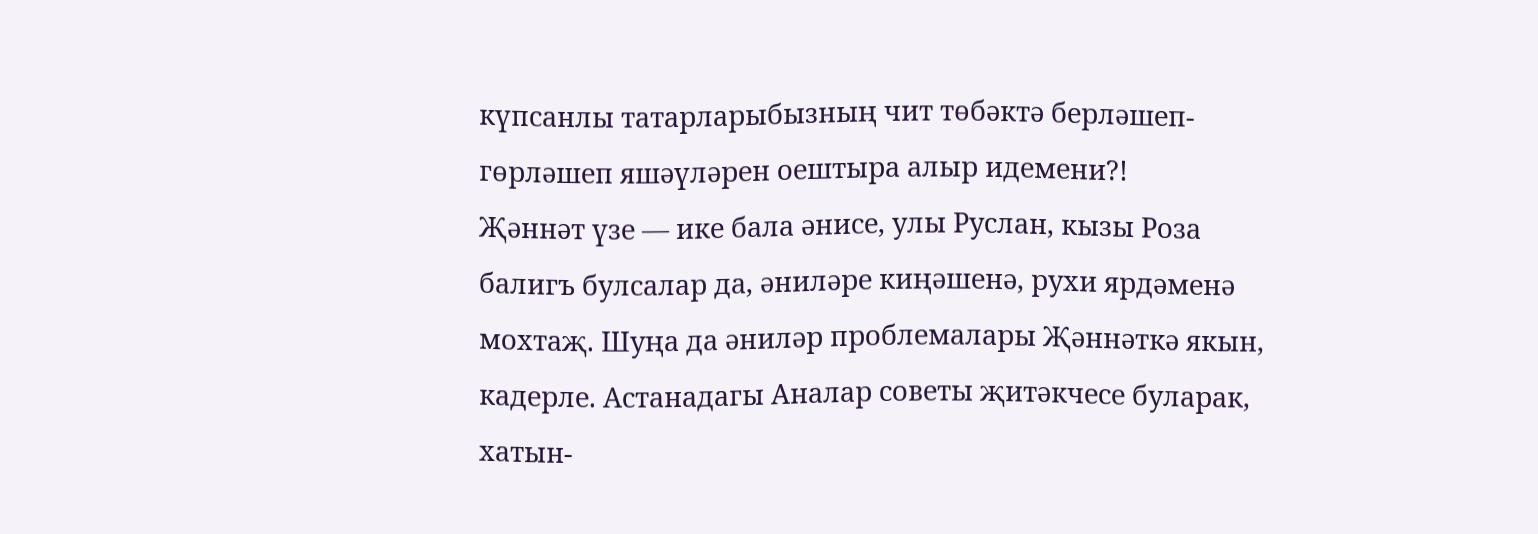күпсанлы татарларыбызның чит төбәктә берләшеп-гөрләшеп яшәүләрен оештыра алыр идемени?!
Җәннәт үзе — ике бала әнисе, улы Руслан, кызы Роза балигъ булсалар да, әниләре киңәшенә, рухи ярдәменә мохтаҗ. Шуңа да әниләр проблемалары Җәннәткә якын, кадерле. Астанадагы Аналар советы җитәкчесе буларак, хатын-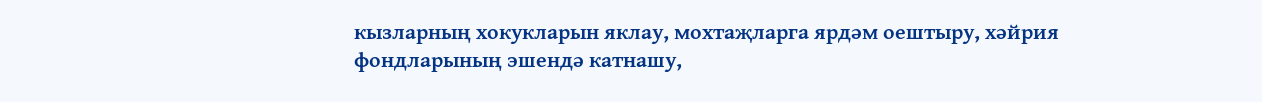кызларның хокукларын яклау, мохтаҗларга ярдәм оештыру, хәйрия фондларының эшендә катнашу,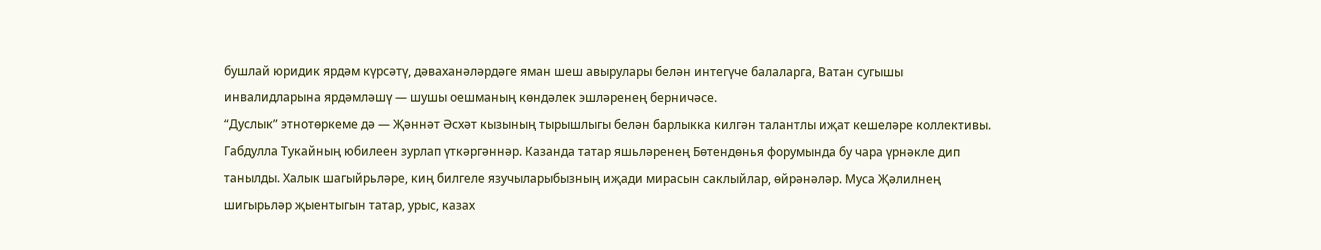бушлай юридик ярдәм күрсәтү, дәваханәләрдәге яман шеш авырулары белән интегүче балаларга, Ватан сугышы инвалидларына ярдәмләшү — шушы оешманың көндәлек эшләренең берничәсе.
“Дуслык” этнотөркеме дә — Җәннәт Әсхәт кызының тырышлыгы белән барлыкка килгән талантлы иҗат кешеләре коллективы. Габдулла Тукайның юбилеен зурлап үткәргәннәр. Казанда татар яшьләренең Бөтендөнья форумында бу чара үрнәкле дип танылды. Халык шагыйрьләре, киң билгеле язучыларыбызның иҗади мирасын саклыйлар, өйрәнәләр. Муса Җәлилнең шигырьләр җыентыгын татар, урыс, казах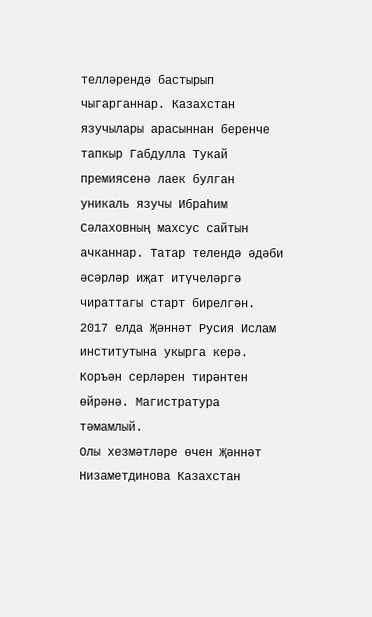телләрендә бастырып чыгарганнар. Казахстан язучылары арасыннан беренче тапкыр Габдулла Тукай премиясенә лаек булган уникаль язучы Ибраһим Сәлаховның махсус сайтын ачканнар. Татар телендә әдәби әсәрләр иҗат итүчеләргә чираттагы старт бирелгән.
2017 елда Җәннәт Русия Ислам институтына укырга керә. Коръән серләрен тирәнтен өйрәнә. Магистратура тәмамлый.
Олы хезмәтләре өчен Җәннәт Низаметдинова Казахстан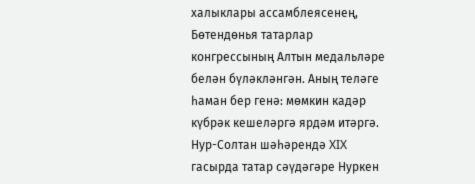халыклары ассамблеясенең, Бөтендөнья татарлар конгрессының Алтын медальләре белән бүләкләнгән. Аның теләге һаман бер генә: мөмкин кадәр күбрәк кешеләргә ярдәм итәргә. Нур-Солтан шәһәрендә XIX гасырда татар сәүдәгәре Нуркен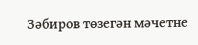Зәбиров төзегән мәчетне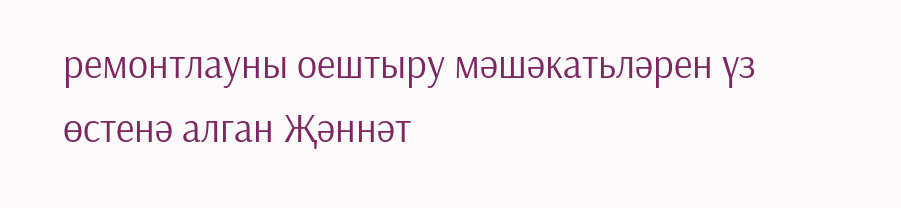ремонтлауны оештыру мәшәкатьләрен үз өстенә алган Җәннәт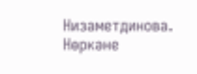Низаметдинова.
Нөркәне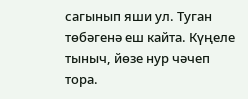сагынып яши ул. Туган төбәгенә еш кайта. Күңеле тыныч, йөзе нур чәчеп тора.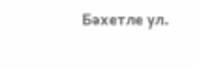Бәхетле ул.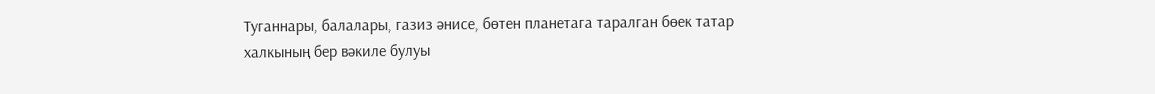Туганнары, балалары, газиз әнисе, бөтен планетага таралган бөек татар халкының бер вәкиле булуы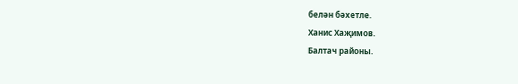белән бәхетле.
Ханис Хаҗимов.
Балтач районы.